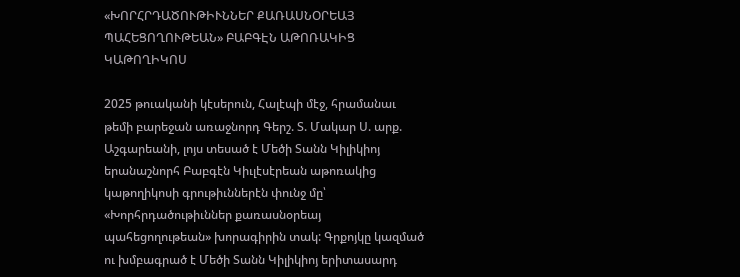«ԽՈՐՀՐԴԱԾՈՒԹԻՒՆՆԵՐ ՔԱՌԱՍՆՕՐԵԱՅ ՊԱՀԵՑՈՂՈՒԹԵԱՆ» ԲԱԲԳԷՆ ԱԹՈՌԱԿԻՑ ԿԱԹՈՂԻԿՈՍ

2025 թուականի կէսերուն, Հալէպի մէջ, հրամանաւ թեմի բարեջան առաջնորդ Գերշ. Տ. Մակար Ս. արք. Աշգարեանի, լոյս տեսած է Մեծի Տանն Կիլիկիոյ երանաշնորհ Բաբգէն Կիւլէսէրեան աթոռակից կաթողիկոսի գրութիւններէն փունջ մը՝ «Խորհրդածութիւններ քառասնօրեայ պահեցողութեան» խորագիրին տակ: Գրքոյկը կազմած ու խմբագրած է Մեծի Տանն Կիլիկիոյ երիտասարդ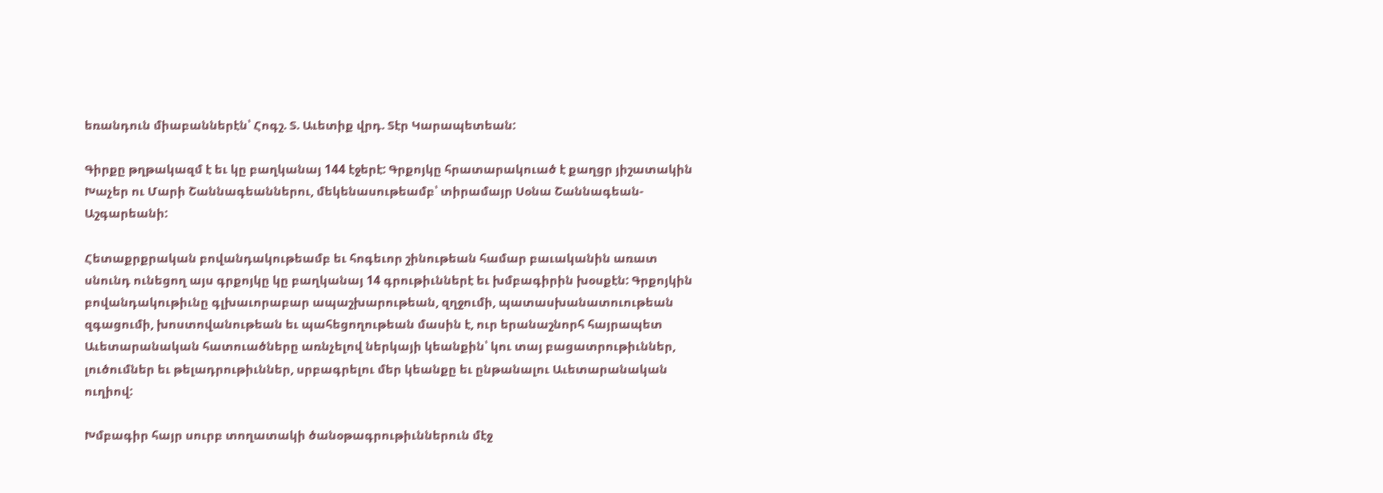եռանդուն միաբաններէն՝ Հոգշ. Տ. Աւետիք վրդ. Տէր Կարապետեան:

Գիրքը թղթակազմ է եւ կը բաղկանայ 144 էջերէ: Գրքոյկը հրատարակուած է քաղցր յիշատակին Խաչեր ու Մարի Շաննագեաններու, մեկենասութեամբ՝ տիրամայր Սօնա Շաննագեան-Աշգարեանի:

Հետաքրքրական բովանդակութեամբ եւ հոգեւոր շինութեան համար բաւականին առատ սնունդ ունեցող այս գրքոյկը կը բաղկանայ 14 գրութիւններէ եւ խմբագիրին խօսքէն: Գրքոյկին բովանդակութիւնը գլխաւորաբար ապաշխարութեան, զղջումի, պատասխանատուութեան զգացումի, խոստովանութեան եւ պահեցողութեան մասին է, ուր երանաշնորհ հայրապետ Աւետարանական հատուածները առնչելով ներկայի կեանքին՝ կու տայ բացատրութիւններ, լուծումներ եւ թելադրութիւններ, սրբագրելու մեր կեանքը եւ ընթանալու Աւետարանական ուղիով:

Խմբագիր հայր սուրբ տողատակի ծանօթագրութիւններուն մէջ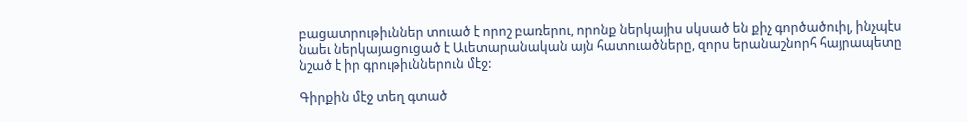բացատրութիւններ տուած է որոշ բառերու, որոնք ներկայիս սկսած են քիչ գործածուիլ, ինչպէս նաեւ ներկայացուցած է Աւետարանական այն հատուածները, զորս երանաշնորհ հայրապետը նշած է իր գրութիւններուն մէջ:

Գիրքին մէջ տեղ գտած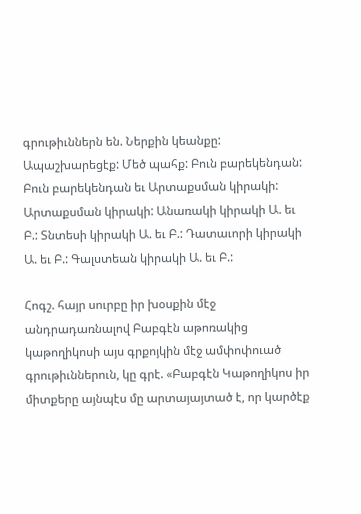գրութիւններն են. Ներքին կեանքը: Ապաշխարեցէք: Մեծ պահք: Բուն բարեկենդան: Բուն բարեկենդան եւ Արտաքսման կիրակի: Արտաքսման կիրակի: Անառակի կիրակի Ա. եւ Բ.: Տնտեսի կիրակի Ա. եւ Բ.: Դատաւորի կիրակի Ա. եւ Բ.: Գալստեան կիրակի Ա. եւ Բ.:

Հոգշ. հայր սուրբը իր խօսքին մէջ անդրադառնալով Բաբգէն աթոռակից կաթողիկոսի այս գրքոյկին մէջ ամփոփուած գրութիւններուն, կը գրէ. «Բաբգէն Կաթողիկոս իր միտքերը այնպէս մը արտայայտած է, որ կարծէք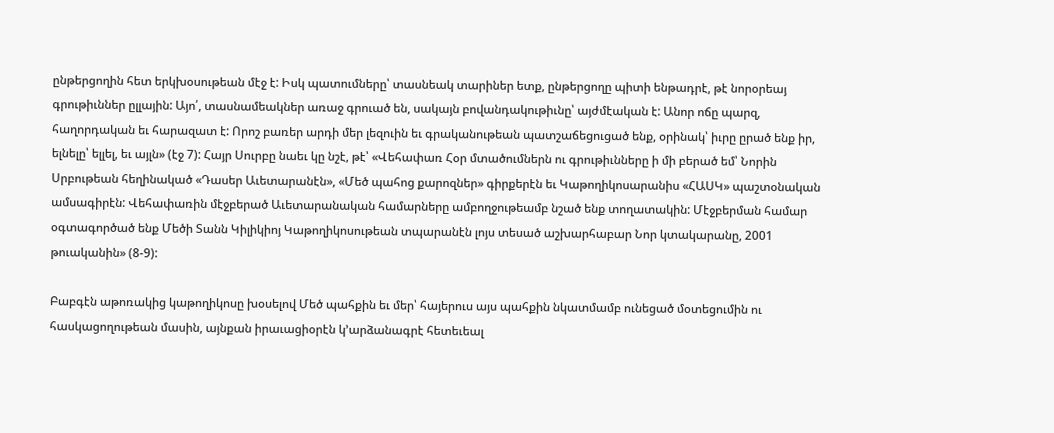ընթերցողին հետ երկխօսութեան մէջ է: Իսկ պատումները՝ տասնեակ տարիներ ետք, ընթերցողը պիտի ենթադրէ, թէ նորօրեայ գրութիւններ ըլլային: Այո՛, տասնամեակներ առաջ գրուած են, սակայն բովանդակութիւնը՝ այժմէական է: Անոր ոճը պարզ, հաղորդական եւ հարազատ է: Որոշ բառեր արդի մեր լեզուին եւ գրականութեան պատշաճեցուցած ենք, օրինակ՝ իւրը ըրած ենք իր, ելնելը՝ ելլել, եւ այլն» (էջ 7): Հայր Սուրբը նաեւ կը նշէ, թէ՝ «Վեհափառ Հօր մտածումներն ու գրութիւնները ի մի բերած եմ՝ Նորին Սրբութեան հեղինակած «Դասեր Աւետարանէն», «Մեծ պահոց քարոզներ» գիրքերէն եւ Կաթողիկոսարանիս «ՀԱՍԿ» պաշտօնական ամսագիրէն: Վեհափառին մէջբերած Աւետարանական համարները ամբողջութեամբ նշած ենք տողատակին: Մէջբերման համար օգտագործած ենք Մեծի Տանն Կիլիկիոյ Կաթողիկոսութեան տպարանէն լոյս տեսած աշխարհաբար Նոր կտակարանը, 2001 թուականին» (8-9):

Բաբգէն աթոռակից կաթողիկոսը խօսելով Մեծ պահքին եւ մեր՝ հայերուս այս պահքին նկատմամբ ունեցած մօտեցումին ու հասկացողութեան մասին, այնքան իրաւացիօրէն կ՚արձանագրէ հետեւեալ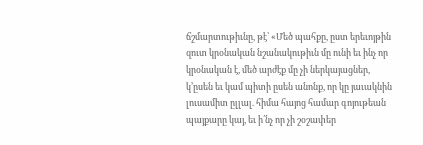ճշմարտութիւնը, թէ՝ «Մեծ պահքը, ըստ երեւոյթին զուտ կրօնական նշանակութիւն մը ունի եւ ինչ որ կրօնական է, մեծ արժէք մը չի ներկայացներ, կ՚ըսեն եւ կամ պիտի ըսեն անոնք, որ կը յաւակնին լուսամիտ ըլլալ. հիմա հայոց համար գոյութեան պայքարը կայ, եւ ի՛նչ որ չի շօշափեր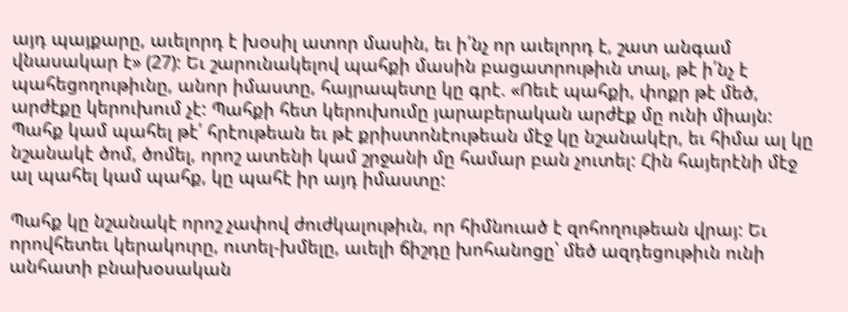այդ պայքարը, աւելորդ է խօսիլ ատոր մասին, եւ ի՛նչ որ աւելորդ է, շատ անգամ վնասակար է» (27): Եւ շարունակելով պահքի մասին բացատրութիւն տալ, թէ ի՛նչ է պահեցողութիւնը, անոր իմաստը, հայրապետը կը գրէ. «Ոեւէ պահքի, փոքր թէ մեծ, արժէքը կերուխում չէ: Պահքի հետ կերուխումը յարաբերական արժէք մը ունի միայն: Պահք կամ պահել թէ՛ հրէութեան եւ թէ քրիստոնէութեան մէջ կը նշանակէր, եւ հիմա ալ կը նշանակէ ծոմ, ծոմել, որոշ ատենի կամ շրջանի մը համար բան չուտել: Հին հայերէնի մէջ ալ պահել կամ պահք, կը պահէ իր այդ իմաստը:

Պահք կը նշանակէ որոշ չափով ժուժկալութիւն, որ հիմնուած է զոհողութեան վրայ: Եւ որովհետեւ կերակուրը, ուտել-խմելը, աւելի ճիշդը խոհանոցը՝ մեծ ազդեցութիւն ունի անհատի բնախօսական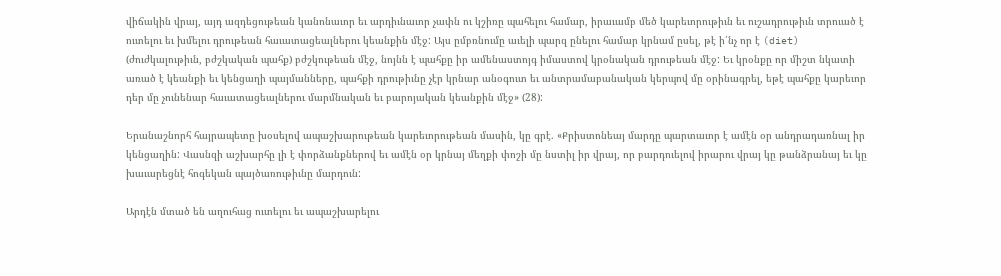վիճակին վրայ, այդ ազդեցութեան կանոնաւոր եւ արդիւնաւոր չափն ու կշիռը պահելու համար, իրաւամբ մեծ կարեւորութիւն եւ ուշադրութիւն տրուած է ուտելու եւ խմելու դրութեան հաւատացեալներու կեանքին մէջ: Այս ըմբռնումը աւելի պարզ ընելու համար կրնամ ըսել, թէ ի՛նչ որ է (diet) (ժուժկալութիւն, բժշկական պահք) բժշկութեան մէջ, նոյնն է պահքը իր ամենաստոյգ իմաստով կրօնական դրութեան մէջ: Եւ կրօնքը որ միշտ նկատի առած է կեանքի եւ կենցաղի պայմանները, պահքի դրութիւնը չէր կրնար անօգուտ եւ անտրամաբանական կերպով մը օրինագրել, եթէ պահքը կարեւոր դեր մը չունենար հաւատացեալներու մարմնական եւ բարոյական կեանքին մէջ» (28):

Երանաշնորհ հայրապետը խօսելով ապաշխարութեան կարեւորութեան մասին, կը գրէ. «Քրիստոնեայ մարդը պարտաւոր է ամէն օր անդրադառնալ իր կենցաղին: Վասնզի աշխարհը լի է փորձանքներով եւ ամէն օր կրնայ մեղքի փոշի մը նստիլ իր վրայ, որ բարդուելով իրարու վրայ կը թանձրանայ եւ կը խաւարեցնէ հոգեկան պայծառութիւնը մարդուն:

Արդէն մտած են աղուհաց ուտելու եւ ապաշխարելու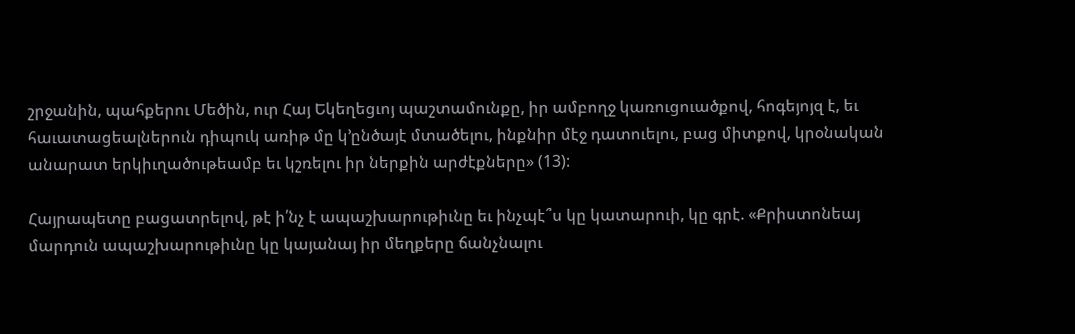շրջանին, պահքերու Մեծին, ուր Հայ Եկեղեցւոյ պաշտամունքը, իր ամբողջ կառուցուածքով, հոգեյոյզ է, եւ հաւատացեալներուն դիպուկ առիթ մը կ՚ընծայէ մտածելու, ինքնիր մէջ դատուելու, բաց միտքով, կրօնական անարատ երկիւղածութեամբ եւ կշռելու իր ներքին արժէքները» (13):

Հայրապետը բացատրելով, թէ ի՛նչ է ապաշխարութիւնը եւ ինչպէ՞ս կը կատարուի, կը գրէ. «Քրիստոնեայ մարդուն ապաշխարութիւնը կը կայանայ իր մեղքերը ճանչնալու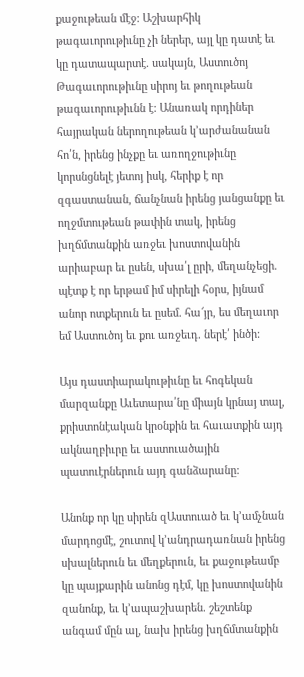քաջութեան մէջ: Աշխարհիկ թագաւորութիւնը չի ներեր, այլ կը դատէ եւ կը դատապարտէ. սակայն, Աստուծոյ Թագաւորութիւնը սիրոյ եւ թողութեան թագաւորութիւնն է: Անառակ որդիներ հայրական ներողութեան կ՚արժանանան հո՛ն, իրենց ինչքը եւ առողջութիւնը կորսնցնելէ յետոյ իսկ, հերիք է որ զգաստանան, ճանչնան իրենց յանցանքը եւ ողջմտութեան թափին տակ, իրենց խղճմտանքին առջեւ խոստովանին արիաբար եւ ըսեն, սխա՛լ ըրի, մեղանչեցի. պէտք է որ երթամ իմ սիրելի հօրս, իյնամ անոր ոտքերուն եւ ըսեմ. հա՜յր, ես մեղաւոր եմ Աստուծոյ եւ քու առջեւդ. ներէ՛ ինծի:

Այս դաստիարակութիւնը եւ հոգեկան մարզանքը Աւետարա՛նը միայն կրնայ տալ, քրիստոնէական կրօնքին եւ հաւատքին այդ ակնաղբիւրը եւ աստուածային պատուէրներուն այդ գանձարանը:

Անոնք որ կը սիրեն զԱստուած եւ կ՚ամչնան մարդոցմէ, շուտով կ՚անդրադառնան իրենց սխալներուն եւ մեղքերուն, եւ քաջութեամբ կը պայքարին անոնց դէմ, կը խոստովանին զանոնք, եւ կ՚ապաշխարեն. շեշտենք անգամ մըն ալ, նախ իրենց խղճմտանքին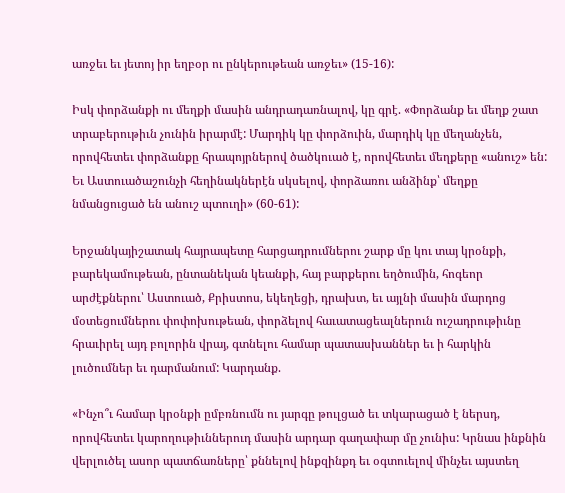առջեւ եւ յետոյ իր եղբօր ու ընկերութեան առջեւ» (15-16):

Իսկ փորձանքի ու մեղքի մասին անդրադառնալով, կը գրէ. «Փորձանք եւ մեղք շատ տրաբերութիւն չունին իրարմէ: Մարդիկ կը փորձուին, մարդիկ կը մեղանչեն, որովհետեւ փորձանքը հրապոյրներով ծածկուած է, որովհետեւ մեղքերը «անուշ» են: Եւ Աստուածաշունչի հեղինակներէն սկսելով, փորձառու անձինք՝ մեղքը նմանցուցած են անուշ պտուղի» (60-61):

Երջանկայիշատակ հայրապետը հարցադրումներու շարք մը կու տայ կրօնքի, բարեկամութեան, ընտանեկան կեանքի, հայ բարքերու եղծումին, հոգեոր արժէքներու՝ Աստուած, Քրիստոս, եկեղեցի, դրախտ, եւ այլնի մասին մարդոց մօտեցումներու փոփոխութեան, փորձելով հաւատացեալներուն ուշադրութիւնը հրաւիրել այդ բոլորին վրայ, գտնելու համար պատասխաններ եւ ի հարկին լուծումներ եւ դարմանում: Կարդանք.

«Ինչո՞ւ համար կրօնքի ըմբռնումն ու յարգը թուլցած եւ տկարացած է ներսդ, որովհետեւ կարողութիւններուդ մասին արդար գաղափար մը չունիս: Կրնաս ինքնին վերլուծել ասոր պատճառները՝ քննելով ինքզինքդ եւ օգտուելով մինչեւ այստեղ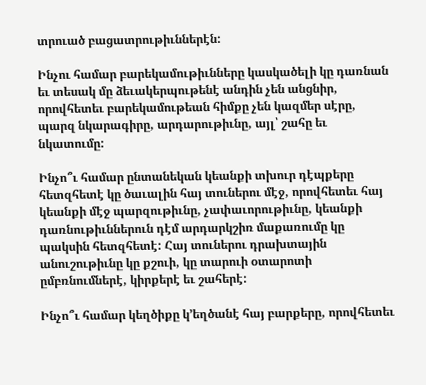տրուած բացատրութիւններէն:

Ինչու համար բարեկամութիւնները կասկածելի կը դառնան եւ տեսակ մը ձեւակերպութենէ անդին չեն անցնիր, որովհետեւ բարեկամութեան հիմքը չեն կազմեր սէրը, պարզ նկարագիրը, արդարութիւնը, այլ՝ շահը եւ նկատումը:

Ինչո՞ւ համար ընտանեկան կեանքի տխուր դէպքերը հետզհետէ կը ծաւալին հայ տուներու մէջ, որովհետեւ հայ կեանքի մէջ պարզութիւնը, չափաւորութիւնը, կեանքի դառնութիւններուն դէմ արդարկշիռ մաքառումը կը պակսին հետզհետէ: Հայ տուներու դրախտային անուշութիւնը կը քշուի, կը տարուի օտարոտի ըմբռնումներէ, կիրքերէ եւ շահերէ:

Ինչո՞ւ համար կեղծիքը կ՚եղծանէ հայ բարքերը, որովհետեւ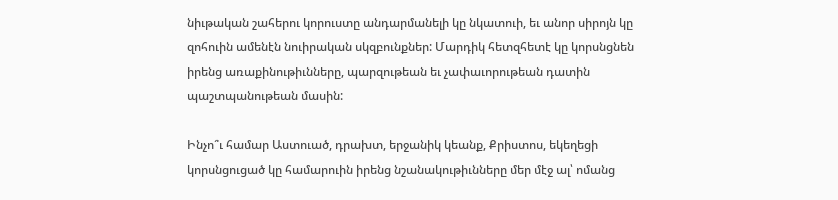նիւթական շահերու կորուստը անդարմանելի կը նկատուի, եւ անոր սիրոյն կը զոհուին ամենէն նուիրական սկզբունքներ: Մարդիկ հետզհետէ կը կորսնցնեն իրենց առաքինութիւնները, պարզութեան եւ չափաւորութեան դատին պաշտպանութեան մասին:

Ինչո՞ւ համար Աստուած, դրախտ, երջանիկ կեանք, Քրիստոս, եկեղեցի կորսնցուցած կը համարուին իրենց նշանակութիւնները մեր մէջ ալ՝ ոմանց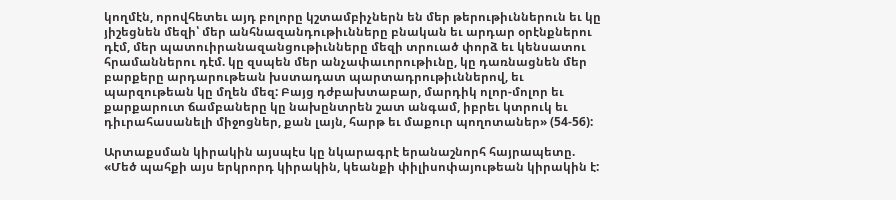կողմէն, որովհետեւ այդ բոլորը կշտամբիչներն են մեր թերութիւններուն եւ կը յիշեցնեն մեզի՝ մեր անհնազանդութիւնները բնական եւ արդար օրէնքներու դէմ, մեր պատուիրանազանցութիւնները մեզի տրուած փորձ եւ կենսատու հրամաններու դէմ. կը զսպեն մեր անչափաւորութիւնը, կը դառնացնեն մեր բարքերը արդարութեան խստադատ պարտադրութիւններով, եւ պարզութեան կը մղեն մեզ: Բայց դժբախտաբար, մարդիկ ոլոր-մոլոր եւ քարքարուտ ճամբաները կը նախընտրեն շատ անգամ, իբրեւ կտրուկ եւ դիւրահասանելի միջոցներ, քան լայն, հարթ եւ մաքուր պողոտաներ» (54-56):

Արտաքսման կիրակին այսպէս կը նկարագրէ երանաշնորհ հայրապետը. «Մեծ պահքի այս երկրորդ կիրակին, կեանքի փիլիսոփայութեան կիրակին է: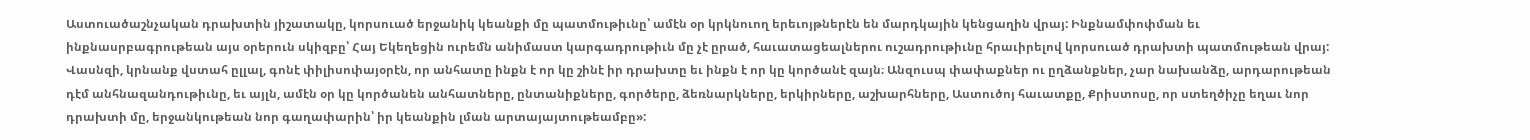Աստուածաշնչական դրախտին յիշատակը, կորսուած երջանիկ կեանքի մը պատմութիւնը՝ ամէն օր կրկնուող երեւոյթներէն են մարդկային կենցաղին վրայ: Ինքնամփոփման եւ ինքնասրբագրութեան այս օրերուն սկիզբը՝ Հայ Եկեղեցին ուրեմն անիմաստ կարգադրութիւն մը չէ ըրած, հաւատացեալներու ուշադրութիւնը հրաւիրելով կորսուած դրախտի պատմութեան վրայ: Վասնզի, կրնանք վստահ ըլլալ, գոնէ փիլիսոփայօրէն, որ անհատը ինքն է որ կը շինէ իր դրախտը եւ ինքն է որ կը կործանէ զայն։ Անզուսպ փափաքներ ու ըղձանքներ, չար նախանձը, արդարութեան դէմ անհնազանդութիւնը, եւ այլն, ամէն օր կը կործանեն անհատները, ընտանիքները, գործերը, ձեռնարկները, երկիրները, աշխարհները, Աստուծոյ հաւատքը, Քրիստոսը, որ ստեղծիչը եղաւ նոր դրախտի մը, երջանկութեան նոր գաղափարին՝ իր կեանքին լման արտայայտութեամբը»: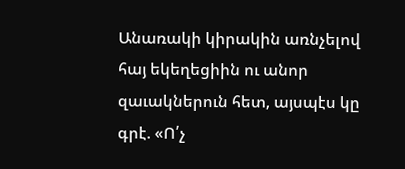Անառակի կիրակին առնչելով հայ եկեղեցիին ու անոր զաւակներուն հետ, այսպէս կը գրէ. «Ո՛չ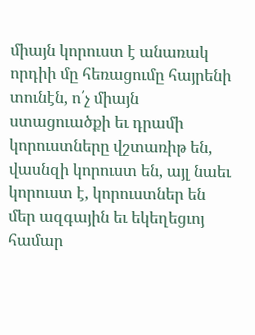միայն կորուստ է անառակ որդիի մը հեռացումը հայրենի տունէն, ո՛չ միայն ստացուածքի եւ դրամի կորուստները վշտառիթ են, վասնզի կորուստ են, այլ նաեւ կորուստ է, կորուստներ են մեր ազգային եւ եկեղեցւոյ համար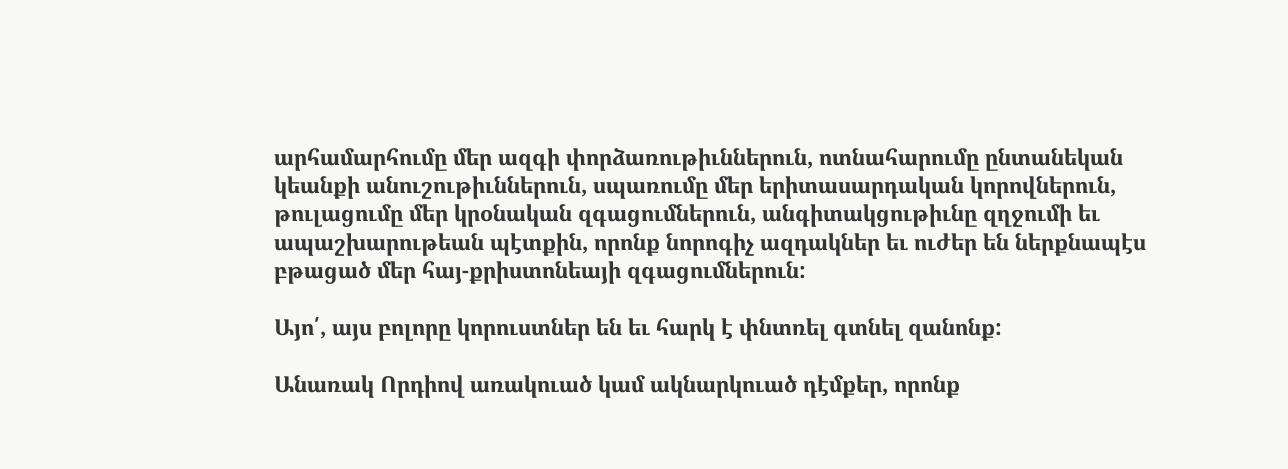արհամարհումը մեր ազգի փորձառութիւններուն, ոտնահարումը ընտանեկան կեանքի անուշութիւններուն, սպառումը մեր երիտասարդական կորովներուն, թուլացումը մեր կրօնական զգացումներուն, անգիտակցութիւնը զղջումի եւ ապաշխարութեան պէտքին, որոնք նորոգիչ ազդակներ եւ ուժեր են ներքնապէս բթացած մեր հայ-քրիստոնեայի զգացումներուն:

Այո՛, այս բոլորը կորուստներ են եւ հարկ է փնտռել գտնել զանոնք:

Անառակ Որդիով առակուած կամ ակնարկուած դէմքեր, որոնք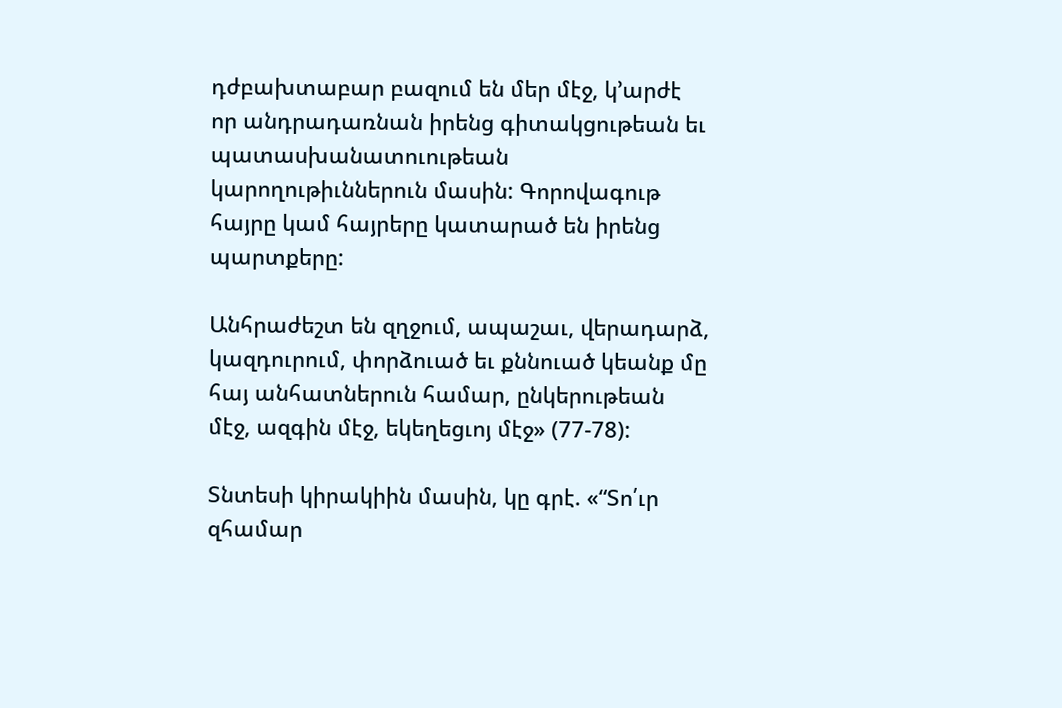դժբախտաբար բազում են մեր մէջ, կ՚արժէ որ անդրադառնան իրենց գիտակցութեան եւ պատասխանատուութեան կարողութիւններուն մասին: Գորովագութ հայրը կամ հայրերը կատարած են իրենց պարտքերը:

Անհրաժեշտ են զղջում, ապաշաւ, վերադարձ, կազդուրում, փորձուած եւ քննուած կեանք մը հայ անհատներուն համար, ընկերութեան մէջ, ազգին մէջ, եկեղեցւոյ մէջ» (77-78):

Տնտեսի կիրակիին մասին, կը գրէ. «“Տո՛ւր զհամար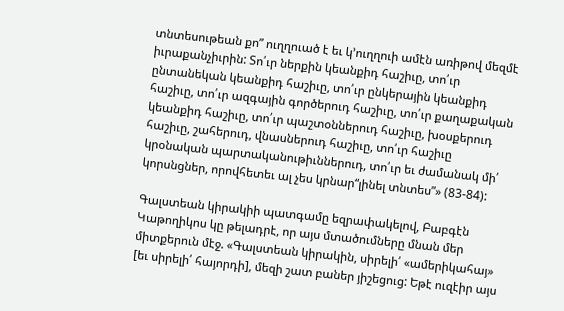տնտեսութեան քո” ուղղուած է եւ կ՚ուղղուի ամէն առիթով մեզմէ իւրաքանչիւրին: Տո՛ւր ներքին կեանքիդ հաշիւը, տո՛ւր ընտանեկան կեանքիդ հաշիւը, տո՛ւր ընկերային կեանքիդ հաշիւը, տո՛ւր ազգային գործերուդ հաշիւը, տո՛ւր քաղաքական կեանքիդ հաշիւը, տո՛ւր պաշտօններուդ հաշիւը, խօսքերուդ հաշիւը, շահերուդ, վնասներուդ հաշիւը, տո՛ւր հաշիւը կրօնական պարտականութիւններուդ, տո՛ւր եւ ժամանակ մի՛ կորսնցներ, որովհետեւ ալ չես կրնար“լինել տնտես”» (83-84):

Գալստեան կիրակիի պատգամը եզրափակելով, Բաբգէն Կաթողիկոս կը թելադրէ, որ այս մտածումները մնան մեր միտքերուն մէջ. «Գալստեան կիրակին, սիրելի՛ «ամերիկահայ» [եւ սիրելի՛ հայորդի], մեզի շատ բաներ յիշեցուց: Եթէ ուզէիր այս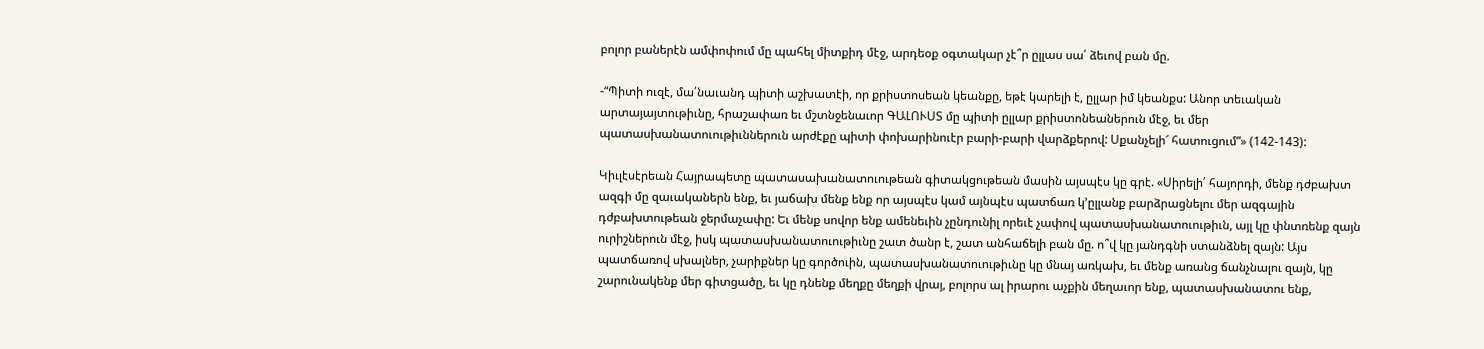բոլոր բաներէն ամփոփում մը պահել միտքիդ մէջ, արդեօք օգտակար չէ՞ր ըլլաս սա՛ ձեւով բան մը.

-“Պիտի ուզէ, մա՛նաւանդ պիտի աշխատէի, որ քրիստոսեան կեանքը, եթէ կարելի է, ըլլար իմ կեանքս: Անոր տեւական արտայայտութիւնը, հրաշափառ եւ մշտնջենաւոր ԳԱԼՈՒՍՏ մը պիտի ըլլար քրիստոնեաներուն մէջ, եւ մեր պատասխանատուութիւններուն արժէքը պիտի փոխարինուէր բարի-բարի վարձքերով: Սքանչելի՜ հատուցում”» (142-143):

Կիւլէսէրեան Հայրապետը պատասախանատուութեան գիտակցութեան մասին այսպէս կը գրէ. «Սիրելի՛ հայորդի, մենք դժբախտ ազգի մը զաւականերն ենք, եւ յաճախ մենք ենք որ այսպէս կամ այնպէս պատճառ կ՚ըլլանք բարձրացնելու մեր ազգային դժբախտութեան ջերմաչափը: Եւ մենք սովոր ենք ամենեւին չընդունիլ որեւէ չափով պատասխանատուութիւն, այլ կը փնտռենք զայն ուրիշներուն մէջ, իսկ պատասխանատուութիւնը շատ ծանր է, շատ անհաճելի բան մը. ո՞վ կը յանդգնի ստանձնել զայն: Այս պատճառով սխալներ, չարիքներ կը գործուին, պատասխանատուութիւնը կը մնայ առկախ, եւ մենք առանց ճանչնալու զայն, կը շարունակենք մեր գիտցածը, եւ կը դնենք մեղքը մեղքի վրայ, բոլորս ալ իրարու աչքին մեղաւոր ենք, պատասխանատու ենք,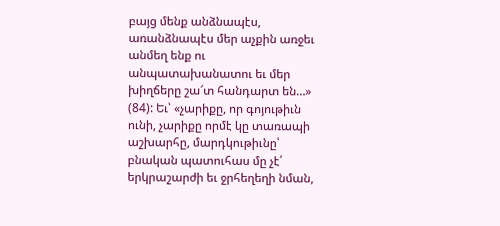բայց մենք անձնապէս, առանձնապէս մեր աչքին առջեւ անմեղ ենք ու անպատախանատու եւ մեր խիղճերը շա՜տ հանդարտ են…» (84): Եւ՝ «չարիքը, որ գոյութիւն ունի, չարիքը որմէ կը տառապի աշխարհը, մարդկութիւնը՝ բնական պատուհաս մը չէ՛ երկրաշարժի եւ ջրհեղեղի նման,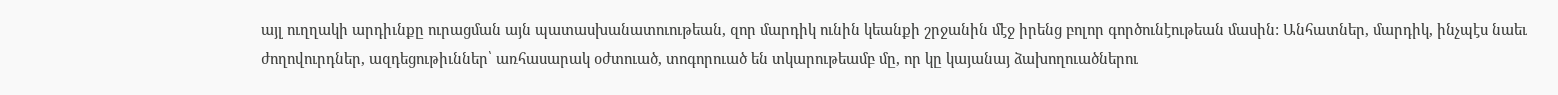այլ ուղղակի արդիւնքը ուրացման այն պատասխանատուութեան, զոր մարդիկ ունին կեանքի շրջանին մէջ իրենց բոլոր գործունէութեան մասին: Անհատներ, մարդիկ, ինչպէս նաեւ ժողովուրդներ, ազդեցութիւններ՝ առհասարակ օժտուած, տոգորուած են տկարութեամբ մը, որ կը կայանայ ձախողուածներու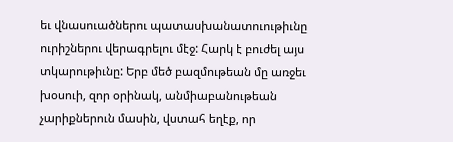եւ վնասուածներու պատասխանատուութիւնը ուրիշներու վերագրելու մէջ: Հարկ է բուժել այս տկարութիւնը: Երբ մեծ բազմութեան մը առջեւ խօսուի, զոր օրինակ, անմիաբանութեան չարիքներուն մասին, վստահ եղէք, որ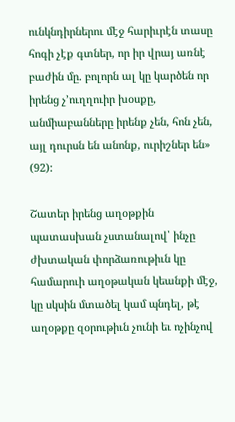ունկնդիրներու մէջ հարիւրէն տասը հոգի չէք գտներ, որ իր վրայ առնէ բաժին մը. բոլորն ալ կը կարծեն որ իրենց չ՚ուղղուիր խօսքը, անմիաբանները իրենք չեն, հոն չեն, այլ դուրսն են անոնք, ուրիշներ են» (92):

Շատեր իրենց աղօթքին պատասխան չստանալով՝ ինչը ժխտական փորձառութիւն կը համարուի աղօթական կեանքի մէջ, կը սկսին մտածել կամ պնդել, թէ աղօթքը զօրութիւն չունի եւ ոչինչով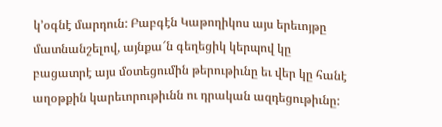կ՚օգնէ մարդուն: Բաբգէն Կաթողիկոս այս երեւոյթը մատնանշելով, այնքա՜ն գեղեցիկ կերպով կը բացատրէ այս մօտեցումին թերութիւնը եւ վեր կը հանէ աղօթքին կարեւորութիւնն ու դրական ազդեցութիւնը: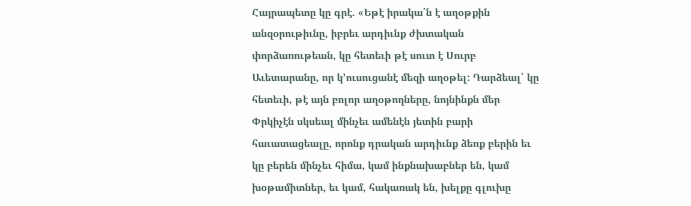Հայրապետը կը գրէ. «Եթէ իրակա՛ն է աղօթքին անզօրութիւնը, իբրեւ արդիւնք ժխտական փորձառութեան, կը հետեւի թէ սուտ է Սուրբ Աւետարանը, որ կ՚ուսուցանէ մեզի աղօթել: Դարձեալ՝ կը հետեւի, թէ այն բոլոր աղօթողները, նոյնինքն մեր Փրկիչէն սկսեալ մինչեւ ամենէն յետին բարի հաւատացեալը, որոնք դրական արդիւնք ձեռք բերին եւ կը բերեն մինչեւ հիմա, կամ ինքնախաբներ են, կամ խօթամիտներ, եւ կամ, հակառակ են, խելքը գլուխը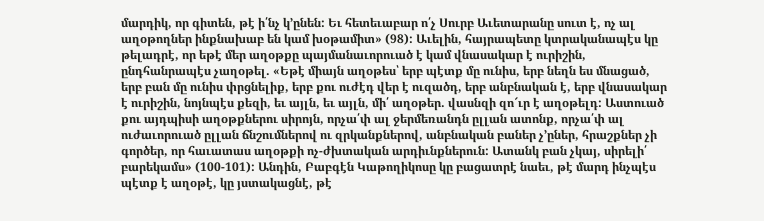մարդիկ, որ գիտեն, թէ ի՛նչ կ՚ընեն: Եւ հետեւաբար ո՛չ Սուրբ Աւետարանը սուտ է, ոչ ալ աղօթողներ ինքնախաբ են կամ խօթամիտ» (98): Աւելին, հայրապետը կտրականապէս կը թելադրէ, որ եթէ մեր աղօթքը պայմանաւորուած է կամ վնասակար է ուրիշին, ընդհանրապէս չաղօթել. «Եթէ միայն աղօթես՝ երբ պէտք մը ունիս, երբ նեղն ես մնացած, երբ բան մը ունիս փրցնելիք, երբ քու ուժէդ վեր է ուզածդ, երբ անբնական է, երբ վնասակար է ուրիշին, նոյնպէս քեզի, եւ այլն, եւ այլն, մի՛ աղօթեր. վասնզի զո՜ւր է աղօթելդ: Աստուած քու այդպիսի աղօթքներու սիրոյն, որչա՛փ ալ ջերմեռանդն ըլլան ատոնք, որչա՛փ ալ ուժաւորուած ըլլան ճնշումներով ու զրկանքներով, անբնական բաներ չ՚ըներ, հրաշքներ չի գործեր, որ հաւատաս աղօթքի ոչ-ժխտական արդիւնքներուն: Ատանկ բան չկայ, սիրելի՛ բարեկամս» (100-101): Անդին, Բաբգէն Կաթողիկոսը կը բացատրէ նաեւ, թէ մարդ ինչպէս պէտք է աղօթէ, կը յստակացնէ, թէ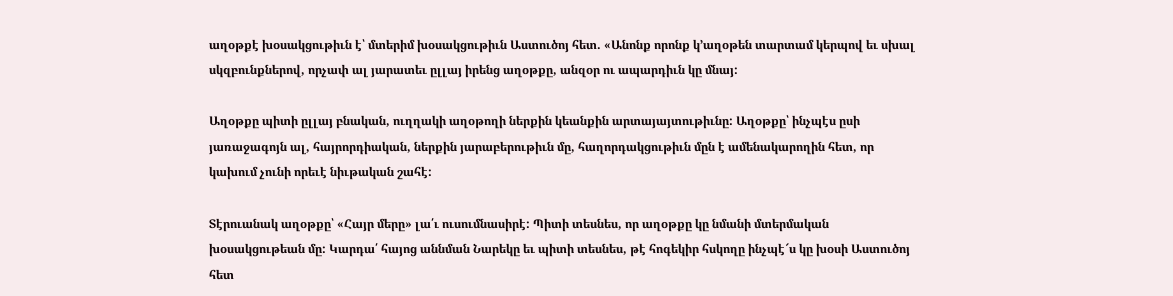աղօթքէ խօսակցութիւն է՝ մտերիմ խօսակցութիւն Աստուծոյ հետ. «Անոնք որոնք կ՚աղօթեն տարտամ կերպով եւ սխալ սկզբունքներով, որչափ ալ յարատեւ ըլլայ իրենց աղօթքը, անզօր ու ապարդիւն կը մնայ:

Աղօթքը պիտի ըլլայ բնական, ուղղակի աղօթողի ներքին կեանքին արտայայտութիւնը: Աղօթքը՝ ինչպէս ըսի յառաջագոյն ալ, հայրորդիական, ներքին յարաբերութիւն մը, հաղորդակցութիւն մըն է ամենակարողին հետ, որ կախում չունի որեւէ նիւթական շահէ:

Տէրուանակ աղօթքը՝ «Հայր մերը» լա՛ւ ուսումնասիրէ: Պիտի տեսնես, որ աղօթքը կը նմանի մտերմական խօսակցութեան մը: Կարդա՛ հայոց աննման Նարեկը եւ պիտի տեսնես, թէ հոգեկիր հսկողը ինչպէ՜ս կը խօսի Աստուծոյ հետ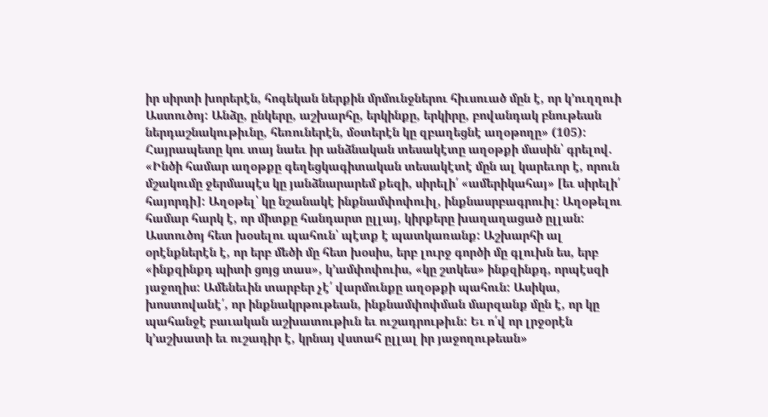իր սիրտի խորերէն, հոգեկան ներքին մրմունջներու հիւսուած մըն է, որ կ՚ուղղուի Աստուծոյ: Անձը, ընկերը, աշխարհը, երկինքը, երկիրը, բովանդակ բնութեան ներդաշնակութիւնը, հեռուներէն, մօտերէն կը զբաղեցնէ աղօթողը» (105): Հայրապետը կու տայ նաեւ իր անձնական տեսակէտը աղօթքի մասին՝ գրելով. «Ինծի համար աղօթքը գեղեցկագիտական տեսակէտէ մըն ալ կարեւոր է, որուն մշակումը ջերմապէս կը յանձնարարեմ քեզի, սիրելի՛ «ամերիկահայ» [եւ սիրելի՛ հայորդի]: Աղօթել՝ կը նշանակէ ինքնամփոփուիլ, ինքնասրբագրուիլ: Աղօթելու համար հարկ է, որ միտքը հանդարտ ըլլայ, կիրքերը խաղաղացած ըլլան: Աստուծոյ հետ խօսելու պահուն՝ պէտք է պատկառանք: Աշխարհի ալ օրէնքներէն է, որ երբ մեծի մը հետ խօսիս, երբ լուրջ գործի մը գլուխն ես, երբ «ինքզինքդ պիտի ցոյց տաս», կ՚ամփոփուիս, «կը շտկես» ինքզինքդ, որպէսզի յաջողիս: Ամենեւին տարբեր չէ՛ վարմունքը աղօթքի պահուն: Ասիկա, խոստովանէ՛, որ ինքնակրթութեան, ինքնամփոփման մարզանք մըն է, որ կը պահանջէ բաւական աշխատութիւն եւ ուշադրութիւն: Եւ ո՛վ որ լրջօրէն կ՚աշխատի եւ ուշադիր է, կրնայ վստահ ըլլալ իր յաջողութեան»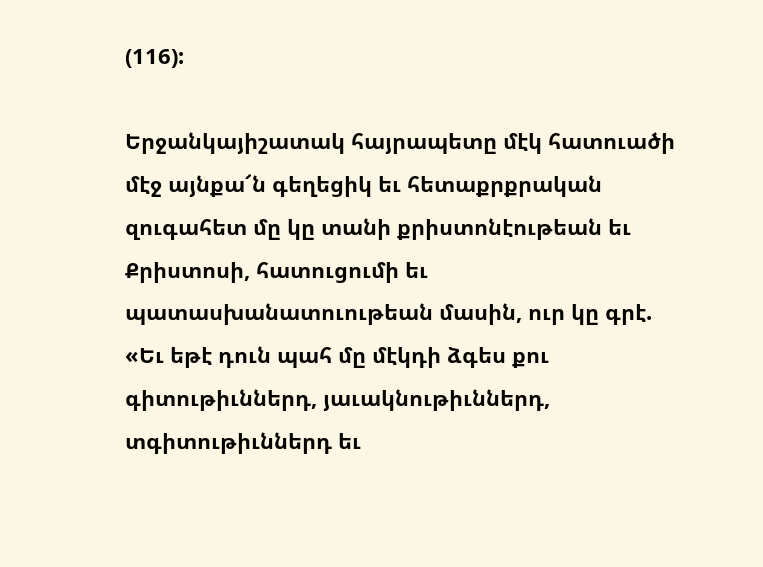(116):

Երջանկայիշատակ հայրապետը մէկ հատուածի մէջ այնքա՜ն գեղեցիկ եւ հետաքրքրական զուգահետ մը կը տանի քրիստոնէութեան եւ Քրիստոսի, հատուցումի եւ պատասխանատուութեան մասին, ուր կը գրէ. «Եւ եթէ դուն պահ մը մէկդի ձգես քու գիտութիւններդ, յաւակնութիւններդ, տգիտութիւններդ եւ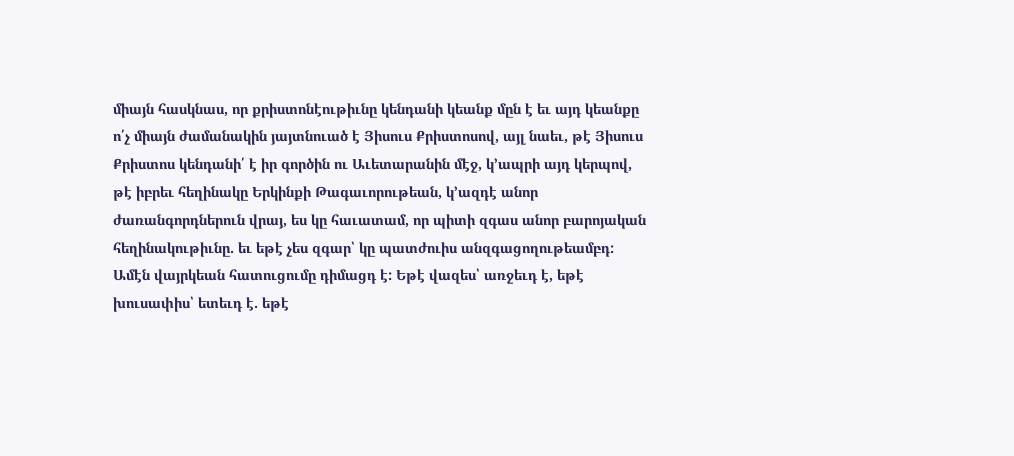միայն հասկնաս, որ քրիստոնէութիւնը կենդանի կեանք մըն է եւ այդ կեանքը ո՛չ միայն ժամանակին յայտնուած է Յիսուս Քրիստոսով, այլ նաեւ, թէ Յիսուս Քրիստոս կենդանի՛ է իր գործին ու Աւետարանին մէջ, կ՚ապրի այդ կերպով, թէ իբրեւ հեղինակը Երկինքի Թագաւորութեան, կ՚ազդէ անոր ժառանգորդներուն վրայ, ես կը հաւատամ, որ պիտի զգաս անոր բարոյական հեղինակութիւնը. եւ եթէ չես զգար՝ կը պատժուիս անզգացողութեամբդ: Ամէն վայրկեան հատուցումը դիմացդ է: Եթէ վազես՝ առջեւդ է, եթէ խուսափիս՝ ետեւդ է. եթէ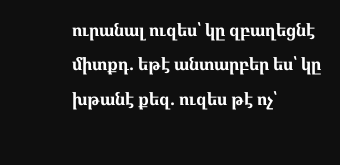ուրանալ ուզես՝ կը զբաղեցնէ միտքդ. եթէ անտարբեր ես՝ կը խթանէ քեզ. ուզես թէ ոչ՝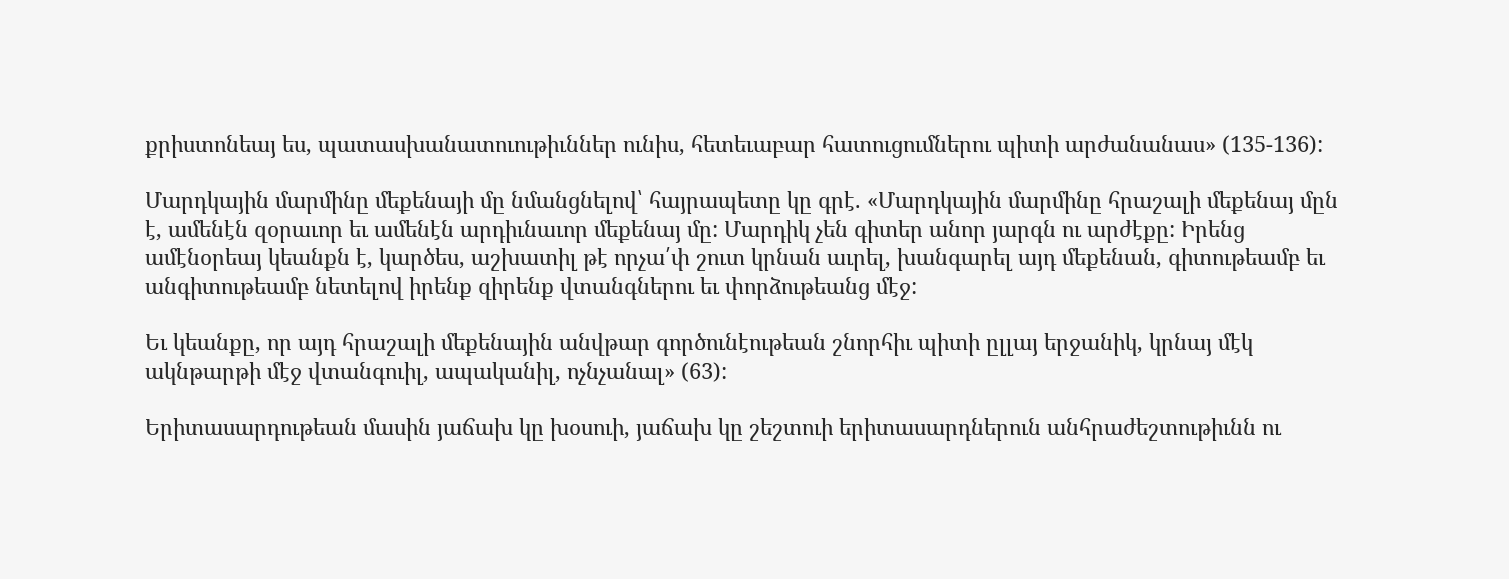քրիստոնեայ ես, պատասխանատուութիւններ ունիս, հետեւաբար հատուցումներու պիտի արժանանաս» (135-136):

Մարդկային մարմինը մեքենայի մը նմանցնելով՝ հայրապետը կը գրէ. «Մարդկային մարմինը հրաշալի մեքենայ մըն է, ամենէն զօրաւոր եւ ամենէն արդիւնաւոր մեքենայ մը: Մարդիկ չեն գիտեր անոր յարգն ու արժէքը: Իրենց ամէնօրեայ կեանքն է, կարծես, աշխատիլ թէ որչա՛փ շուտ կրնան աւրել, խանգարել այդ մեքենան, գիտութեամբ եւ անգիտութեամբ նետելով իրենք զիրենք վտանգներու եւ փորձութեանց մէջ:

Եւ կեանքը, որ այդ հրաշալի մեքենային անվթար գործունէութեան շնորհիւ պիտի ըլլայ երջանիկ, կրնայ մէկ ակնթարթի մէջ վտանգուիլ, ապականիլ, ոչնչանալ» (63):

Երիտասարդութեան մասին յաճախ կը խօսուի, յաճախ կը շեշտուի երիտասարդներուն անհրաժեշտութիւնն ու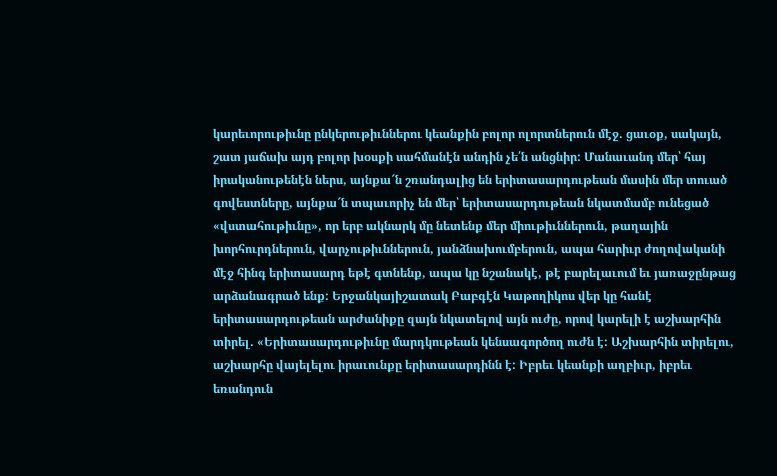կարեւորութիւնը ընկերութիւններու կեանքին բոլոր ոլորտներուն մէջ. ցաւօք, սակայն, շատ յաճախ այդ բոլոր խօսքի սահմանէն անդին չե՛ն անցնիր: Մանաւանդ մեր՝ հայ իրականութենէն ներս, այնքա՜ն շռանդալից են երիտասարդութեան մասին մեր տուած գովեստները, այնքա՜ն տպաւորիչ են մեր՝ երիտասարդութեան նկատմամբ ունեցած «վստահութիւնը», որ երբ ակնարկ մը նետենք մեր միութիւններուն, թաղային խորհուրդներուն, վարչութիւններուն, յանձնախումբերուն, ապա հարիւր ժողովականի մէջ հինգ երիտասարդ եթէ գտնենք, ապա կը նշանակէ, թէ բարելաւում եւ յառաջընթաց արձանագրած ենք: Երջանկայիշատակ Բաբգէն Կաթողիկոս վեր կը հանէ երիտասարդութեան արժանիքը զայն նկատելով այն ուժը, որով կարելի է աշխարհին տիրել. «Երիտասարդութիւնը մարդկութեան կենսագործող ուժն է: Աշխարհին տիրելու, աշխարհը վայելելու իրաւունքը երիտասարդինն է: Իբրեւ կեանքի աղբիւր, իբրեւ եռանդուն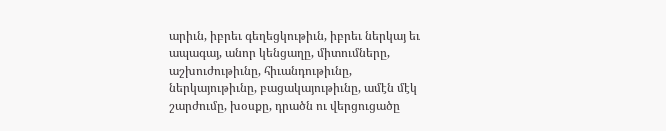արիւն, իբրեւ գեղեցկութիւն, իբրեւ ներկայ եւ ապագայ, անոր կենցաղը, միտումները, աշխուժութիւնը, հիւանդութիւնը, ներկայութիւնը, բացակայութիւնը, ամէն մէկ շարժումը, խօսքը, դրածն ու վերցուցածը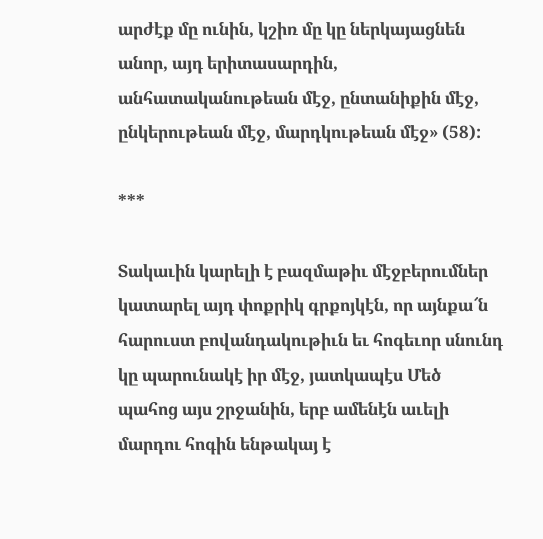արժէք մը ունին, կշիռ մը կը ներկայացնեն անոր, այդ երիտասարդին, անհատականութեան մէջ, ընտանիքին մէջ, ընկերութեան մէջ, մարդկութեան մէջ» (58):

***

Տակաւին կարելի է բազմաթիւ մէջբերումներ կատարել այդ փոքրիկ գրքոյկէն, որ այնքա՜ն հարուստ բովանդակութիւն եւ հոգեւոր սնունդ կը պարունակէ իր մէջ, յատկապէս Մեծ պահոց այս շրջանին, երբ ամենէն աւելի մարդու հոգին ենթակայ է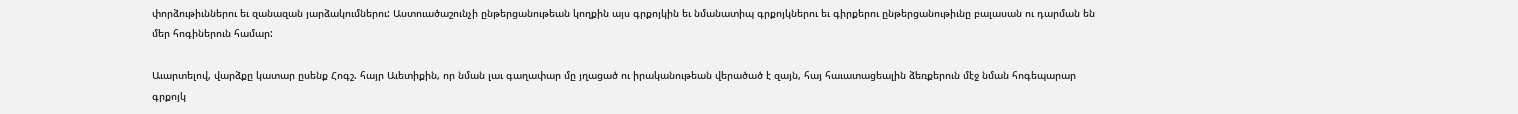փորձութիւններու եւ զանազան յարձակումներու: Աստուածաշունչի ընթերցանութեան կողքին այս գրքոյկին եւ նմանատիպ գրքոյկներու եւ գիրքերու ընթերցանութիւնը բալասան ու դարման են մեր հոգիներուն համար:

Աւարտելով, վարձքը կատար ըսենք Հոգշ. հայր Աւետիքին, որ նման լաւ գաղափար մը յղացած ու իրականութեան վերածած է զայն, հայ հաւատացեալին ձեռքերուն մէջ նման հոգեպարար գրքոյկ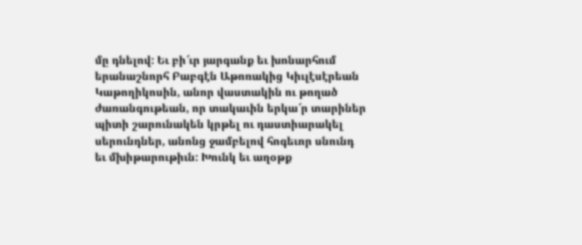մը դնելով: Եւ բի՜ւր յարգանք եւ խոնարհում երանաշնորհ Բաբգէն Աթոռակից Կիւլէսէրեան Կաթողիկոսին, անոր վաստակին ու թողած ժառանգութեան, որ տակաւին երկա՜ր տարիներ պիտի շարունակեն կրթել ու դաստիարակել սերունդներ, անոնց ջամբելով հոգեւոր սնունդ եւ մխիթարութիւն: Խունկ եւ աղօթք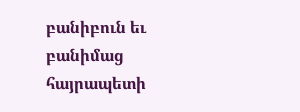բանիբուն եւ բանիմաց հայրապետի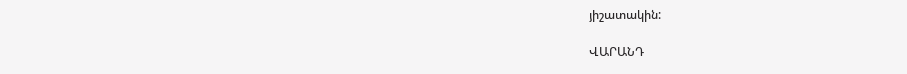յիշատակին:

ՎԱՐԱՆԴ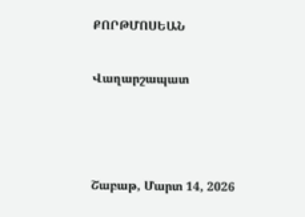ՔՈՐԹՄՈՍԵԱՆ

Վաղարշապատ



Շաբաթ, Մարտ 14, 2026